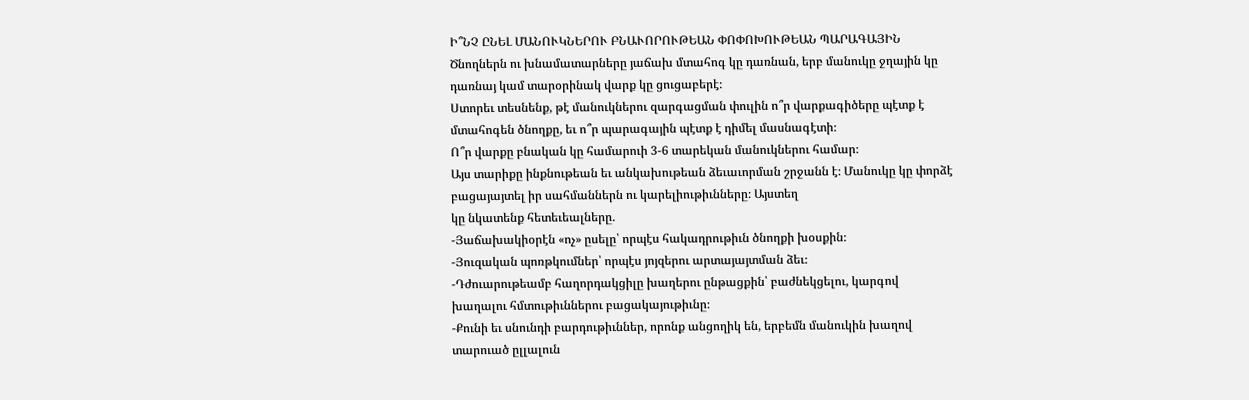Ի՞ՆՉ ԸՆԵԼ ՄԱՆՈՒԿՆԵՐՈՒ ԲՆԱՒՈՐՈՒԹԵԱՆ ՓՈՓՈԽՈՒԹԵԱՆ ՊԱՐԱԳԱՅԻՆ
Ծնողներն ու խնամատարները յաճախ մտահոգ կը դառնան, երբ մանուկը ջղային կը դառնայ կամ տարօրինակ վարք կը ցուցաբերէ։
Ստորեւ տեսնենք, թէ մանուկներու զարգացման փուլին ո՞ր վարքագիծերը պէտք է մտահոգեն ծնողքը, եւ ո՞ր պարագային պէտք է դիմել մասնագէտի։
Ո՞ր վարքը բնական կը համարուի 3-6 տարեկան մանուկներու համար։
Այս տարիքը ինքնութեան եւ անկախութեան ձեւաւորման շրջանն է։ Մանուկը կը փորձէ բացայայտել իր սահմաններն ու կարելիութիւնները։ Այստեղ
կը նկատենք հետեւեալները.
-Յաճախակիօրէն «ոչ» ըսելը՝ որպէս հակադրութիւն ծնողքի խօսքին։
-Յուզական պոռթկումներ՝ որպէս յոյզերու արտայայտման ձեւ։
-Դժուարութեամբ հաղորդակցիլը խաղերու ընթացքին՝ բաժնեկցելու, կարգով խաղալու հմտութիւններու բացակայութիւնը։
-Քունի եւ սնունդի բարդութիւններ, որոնք անցողիկ են, երբեմն մանուկին խաղով տարուած ըլլալուն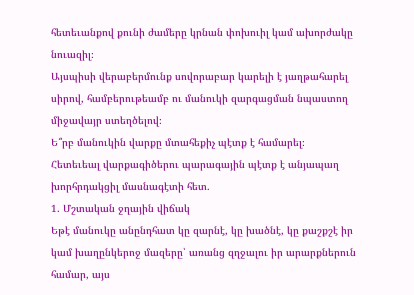հետեւանքով քունի ժամերը կրնան փոխուիլ կամ ախորժակը նուազիլ։
Այսպիսի վերաբերմունք սովորաբար կարելի է յաղթահարել սիրով, համբերութեամբ ու մանուկի զարգացման նպաստող միջավայր ստեղծելով։
Ե՞րբ մանուկին վարքը մտահեքիչ պէտք է համարել։
Հետեւեալ վարքագիծերու պարագային պէտք է անյապաղ խորհրդակցիլ մասնագէտի հետ.
1. Մշտական ջղային վիճակ
Եթէ մանուկը անընդհատ կը զարնէ, կը խածնէ, կը քաշքշէ իր կամ խաղընկերոջ մազերը՝ առանց զղջալու իր արարքներուն համար, այս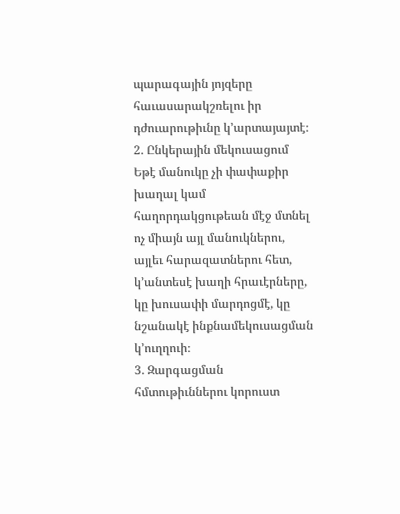պարագային յոյզերը հաւասարակշռելու իր դժուարութիւնը կ’արտայայտէ։
2. Ընկերային մեկուսացում
Եթէ մանուկը չի փափաքիր խաղալ կամ հաղորդակցութեան մէջ մտնել ոչ միայն այլ մանուկներու, այլեւ հարազատներու հետ, կ’անտեսէ խաղի հրաւէրները, կը խուսափի մարդոցմէ, կը նշանակէ ինքնամեկուսացման կ’ուղղուի։
3. Զարգացման հմտութիւններու կորուստ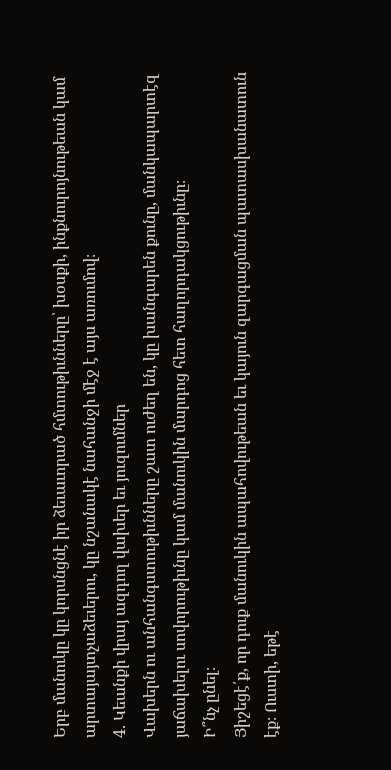Երբ մանուկը կը կորսնցնէ իր ձեւաւորած հմտութիւնները՝ խօսքի, ինքնուրոյնութեան կամ արտայայտչաձեւերու, կը նշանակէ նահանջի մէջ է այս առումով։
4. Կեանքի վրայ ազդող վախեր եւ յուզումներ
Վախերն ու անհանգստութիւնները շատ ուժեղ են, կը խանգարեն քունը, մանկապարտէզ յաճախելու սովորութիւնը կամ մանուկին մարդոց հետ հաղորդակցութիւնը։
Ի՞նչ ընել։
Յիշեցէ՛ք, որ դուք մանուկին ապահովութեան եւ կայուն զարգացման պատասխանատուն էք։ Ուստի, եթէ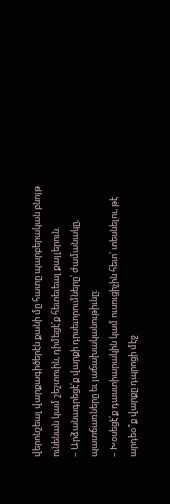վերոնշեալ վարքագիծերէն քանի մը հատը պարբերական բնոյթ ունենան կամ շեշտուին, դիմեցէ՛ք հետեւեալ քայլերուն.
– Արձանագրեցէ՛ք վարքի դրսեւորումները՝ ժամանակը, պատճառները եւ յաճախականութիւնը։
– Խօսեցէ՛ք դաստիարակին կամ ուսուցիչին հետ՝ տեսնելու, թէ արդեօ՞ք վարքը դպրոցի մէջ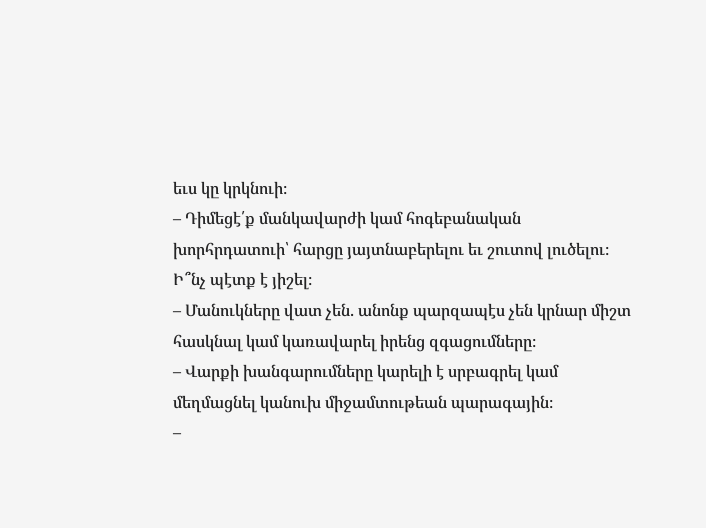եւս կը կրկնուի։
– Դիմեցէ՛ք մանկավարժի կամ հոգեբանական խորհրդատուի՝ հարցը յայտնաբերելու եւ շուտով լուծելու։
Ի՞նչ պէտք է յիշել։
– Մանուկները վատ չեն. անոնք պարզապէս չեն կրնար միշտ հասկնալ կամ կառավարել իրենց զգացումները։
– Վարքի խանգարումները կարելի է սրբագրել կամ մեղմացնել կանուխ միջամտութեան պարագային։
–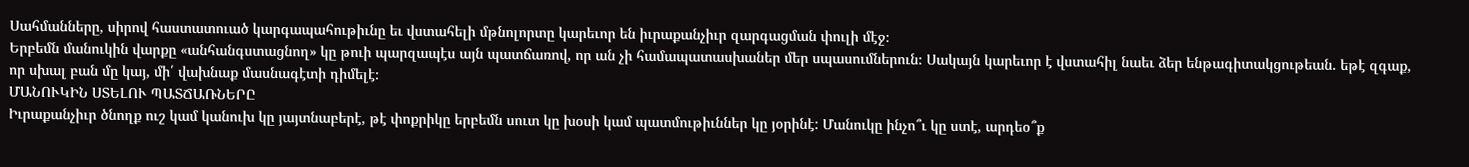Սահմանները, սիրով հաստատուած կարգապահութիւնը եւ վստահելի մթնոլորտը կարեւոր են իւրաքանչիւր զարգացման փուլի մէջ։
Երբեմն մանուկին վարքը «անհանգստացնող» կը թուի պարզապէս այն պատճառով, որ ան չի համապատասխաներ մեր սպասումներուն։ Սակայն կարեւոր է վստահիլ նաեւ ձեր ենթագիտակցութեան. եթէ զգաք, որ սխալ բան մը կայ, մի՛ վախնաք մասնագէտի դիմելէ։
ՄԱՆՈՒԿԻՆ ՍՏԵԼՈՒ ՊԱՏՃԱՌՆԵՐԸ
Իւրաքանչիւր ծնողք ուշ կամ կանուխ կը յայտնաբերէ, թէ փոքրիկը երբեմն սուտ կը խօսի կամ պատմութիւններ կը յօրինէ: Մանուկը ինչո՞ւ կը ստէ, արդեօ՞ք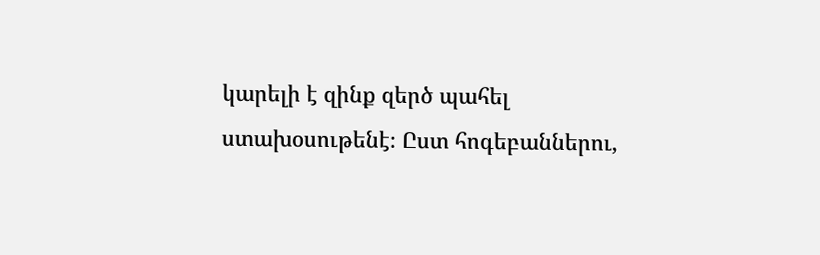կարելի է զինք զերծ պահել ստախօսութենէ։ Ըստ հոգեբաններու,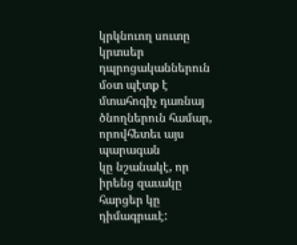կրկնուող սուտը կրտսեր դպրոցականներուն մօտ պէտք է մտահոգիչ դառնայ ծնողներուն համար, որովհետեւ այս պարագան
կը նշանակէ, որ իրենց զաւակը հարցեր կը դիմագրաւէ: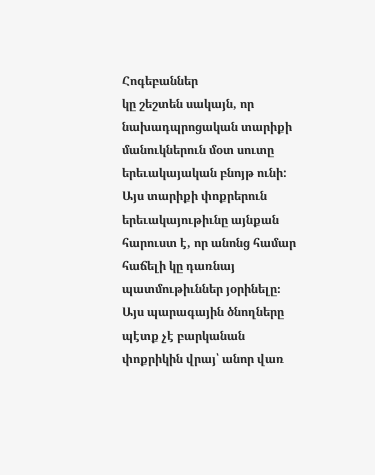Հոգեբաններ
կը շեշտեն սակայն, որ նախադպրոցական տարիքի մանուկներուն մօտ սուտը երեւակայական բնոյթ ունի: Այս տարիքի փոքրերուն երեւակայութիւնը այնքան հարուստ է, որ անոնց համար հաճելի կը դառնայ պատմութիւններ յօրինելը։ Այս պարագային ծնողները պէտք չէ բարկանան փոքրիկին վրայ՝ անոր վառ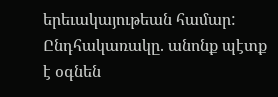երեւակայութեան համար: Ընդհակառակը. անոնք պէտք է օգնեն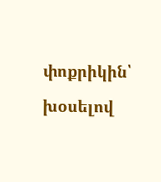փոքրիկին՝ խօսելով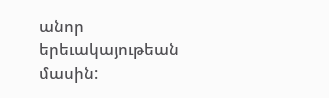անոր երեւակայութեան մասին: